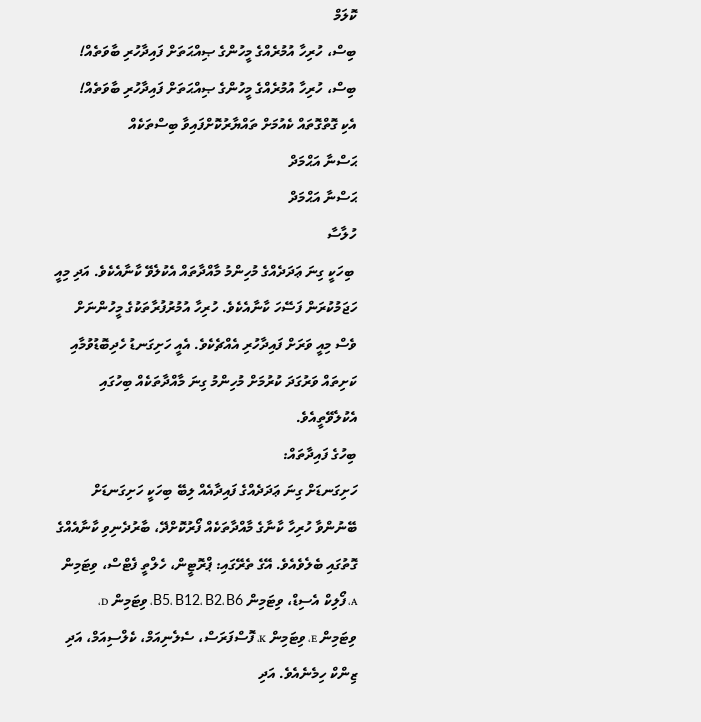ކޮލަމް
ބިސް، ހުރިހާ އުމުރެއްގެ މީހުންގެ ޞިއްޙަތަށް ފައިދާހުރި ބާވަތެއް!
ބިސް، ހުރިހާ އުމުރެއްގެ މީހުންގެ ޞިއްޙަތަށް ފައިދާހުރި ބާވަތެއް!
އެކި ގޮތްގޮތައް ކެއުމަށް ތައްޔާރުކޮށްފައިވާ ބިސްތަކެއް
ޙަސްނާ އަޙްމަދް
ޙަސްނާ އަޙްމަދް
ހުލާސާ
 ބިހަކީ ގިނަ ޢަދަދެއްގެ މުހިންމު މާއްދާތައް އެކުލެވޭ ކާނާއެކެވެ. އަދި މިއީ ހަޖަމުކުރަން ފަސޭހަ ކާނާއެކެވެ. ހުރިހާ އުމުރުފުރާތަކުގެ މީހުންނަށް ވެސް މިއީ ވަރަށް ފައިދާހުރި އެއްޗެކެވެ. އެއީ ހަށިގަނޑު ހެދިބޮޑުވުމާއި ކަށިތައް ވަރުގަދަ ކުރުމަށް މުހިންމު ގިނަ މާއްދާތަކެއް ބިހުގައި އެކުލެވޭތީއެވެ.
ބިހުގެ ފައިދާތައް:
ހަށިގަނޑަށް ގިނަ ޢަދަދެއްގެ ފައިދާއެއް ލިބޭ ބިހަކީ ހަށިގަނޑަށް ބޭނުންވާ ހުރިހާ ކާނާގެ މާއްދާތަކެއް ފޯރުކޮށްދޭ، ބާރުދެނިވި ކާނާއެއްގެ ގޮތުގައި ބެލެވެއެވެ. އޭގެ ތެރޭގައި: ޕްރޮޓީން، ހެލްތީ ފެޓްސް، ވިޓަމިން A، ފޯލިކް އެސިޑް، ވިޓަމިން B5، B12، B2، B6، ވިޓަމިން D، ވިޓަމިން E، ވިޓަމިން K، ފޮސްފަރަސް، ސެލެނިއަމް، ކެލްސިއަމް، އަދި ޒިންކް ހިމެނެއެވެ. އަދި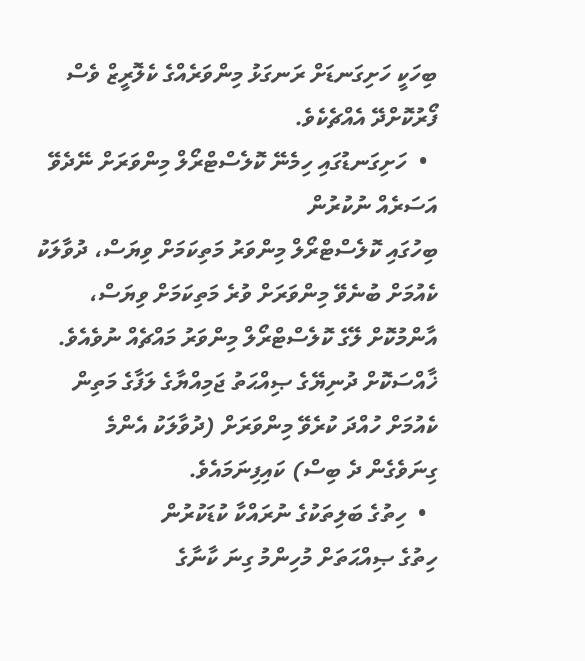ބިހަކީ ހަށިގަނޑަށް ރަނގަޅު މިންވަރެއްގެ ކެލޮރީޒް ވެސް ފޯރުކޮށްދޭ އެއްޗެކެވެ.
  •  ހަށިގަނޑުގައި ހިމެނޭ ކޮލެސްޓްރޯލް މިންވަރަށް ނޭދެވޭ އަސަރެއް ނުކުރުން
ބިހުގައި ކޮލެސްޓްރޯލް މިންވަރު މަތިކަމަށް ވިޔަސް، ދުވާލަކު ކެއުމަށް ބުނެވޭ މިންވަރަށް ވުރެ މަތިކަމަށް ވިޔަސް، އާންމުކޮށް ލޭގެ ކޮލެސްޓްރޯލް މިންވަރު މައްޗެއް ނުވެއެވެ. ޚާއްސަކޮށް ދުނިޔޭގެ ޞިއްޙަތު ޖަމިއްޔާގެ ލަފާގެ މަތިން ކެއުމަށް ހުއްދަ ކުރެވޭ މިންވަރަށް (ދުވާލަކު އެންމެ ގިނަވެގެން ދެ ބިސް) ކައިފިނަމައެވެ.
  •  ހިތުގެ ބަލިތަކުގެ ނުރައްކާ ކުޑަކުރުން
ހިތުގެ ޞިއްޙަތަށް މުހިންމު ގިނަ ކާނާގެ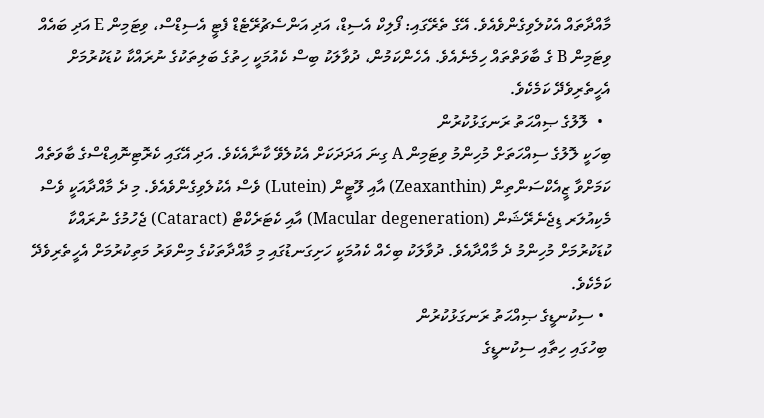މާއްދާތައް އެކުލެވިގެންވެއެވެ. އޭގެ ތެރޭގައި: ފޯލިކް އެސިޑް، އަދި އަންސެޗުރޭޓެޑް ފެޓީ އެސިޑްސް، ވިޓަމިން E އަދި ބައެއް ވިޓަމިން B ގެ ބާވަތްތައް ހިމެނެއެވެ. އެހެންކަމުން، ދުވާލަކު ބިސް ކެއުމަކީ ހިތުގެ ބަލިތަކުގެ ނުރައްކާ ކުޑަކުރުމަށް އެހީތެރިވެދޭ ކަމެކެވެ.
  •  ލޮލުގެ ޞިއްޙަތު ރަނގަޅުކުރުން
ބިހަކީ ލޮލުގެ ސިއްހަތަށް މުހިންމު ވިޓަމިން A ގިނަ އަދަދަކަށް އެކުލެވޭ ކާނާއެކެވެ. އަދި އޭގައި ކެރޮޓިނޮއިޑްސްގެ ބާވަތެއް ކަމަށްވާ ޒީއެކްސަންތިން (Zeaxanthin) އާއި ލޫޓީން (Lutein) ވެސް އެކުލެވިގެންވެއެވެ. މި ދެ މާއްދާއަކީ ވެސް މެކިއުލަރ ޑިޖެނެރޭޝަން (Macular degeneration) އާއި ކެޓަރެކްޓް (Cataract) ޖެހުމުގެ ނުރައްކާ ކުޑަކުރުމަށް މުހިންމު ދެ މާއްދާއެވެ. ދުވާލަކު ބިހެއް ކެއުމަކީ ހަށިގަނޑުގައި މި މާއްދާތަކުގެ މިންވަރު މަތިކުރުމަށް އެހީތެރިވެދޭ ކަމެކެވެ.
  • ސިކުނޑީގެ ޞިއްޙަތު ރަނގަޅުކުރުން
 ބިހުގައި ހިތާއި ސިކުނޑީގެ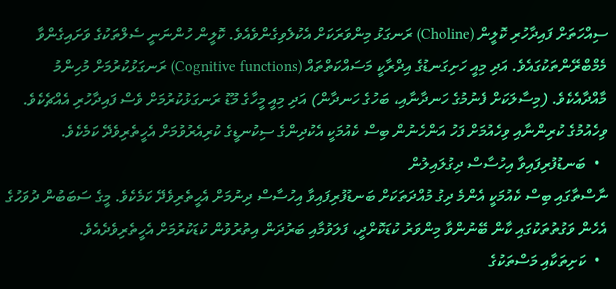ސިއްހަތަށް ފައިދާހުރި ކޮލީން (Choline) ރަނގަޅު މިންވަރަކަށް އެކުލެވިގެންވެއެވެ. ކޮލީން ހުންނަނީ ސެލްތަކުގެ ވަށައިގެންވާ މެމްބްރޭންތަކުގައެވެ. އަދި މިއީ ހަށިގަނޑުގެ އިދްރާކީ މަސައްކަތްތައް (Cognitive functions) ރަނގަޅުކުރުމަށް މުހިންމު މާއްދާއެކެވެ. (މިސާލަކަށް ފެނުމުގެ ހަނދާނާއި، ބަހުގެ ހަނދާން) އަދި މިއީ މީހާގެ މޫޑު ރަނގަޅުކުރުމަށް ވެސް ފައިދާހުރި އެއްޗެކެވެ.
ވިހެއުމުގެ ކުރިންނާއި ވިހެއުމަށް ފަހު އަންހެނުން ބިސް ކެއުމަކީ އެކުދިންގެ ސިކުނޑީގެ ކުރިއެރުވުމަށް އެހީތެރިވެދޭ ކަމެކެވެ.
  •  ބަނޑުފުރިފައިވާ އިހުސާސް ދިގުލައިލުން
ނާސްތާގައި ބިސް ކެއުމަކީ އެންމެ ދިގު މުއްދަތަކަށް ބަނޑުފުރިފައިވާ އިހުސާސް ދިނުމަށް އެހީތެރިވެދޭ ކަމެކެވެ. މީގެ ސަބަބުން ދުވަހުގެ އެހެން ވަގުތުތަކުގައި ކާން ބޭނުންވާ މިންވަރު ކުޑަކޮށްދީ، ފަލަވުމާއި ބަރުދަން އިތުރުވުން ކުޑަކުރުމަށް އެހީތެރިވެދެއެވެ.
  •  ކަށިތަކާއި މަސްތަކުގެ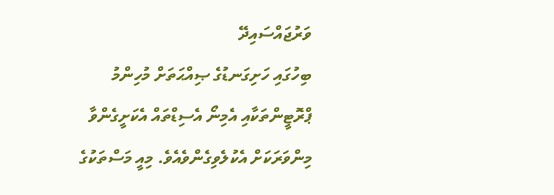ވަރުޖައްސައިދޭ
ބިހުގައި ހަށިގަނޑުގެ ޞިއްޙަތަށް މުހިންމު ޕްރޮޓީންތަކާއި އެމިނޯ އެސިޑްތައް އެކަށީގެންވާ މިންވަރަކަށް އެކުލެވިގެންވެއެވެ. މިއީ މަސްތަކުގެ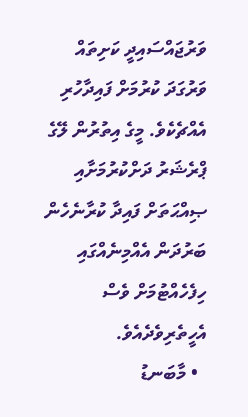ވަރުޖައްސައިދީ ކަށިތައް ވަރުގަދަ ކުރުމަށް ފައިދާހުރި އެއްޗެކެވެ. މީގެ އިތުރުން ލޭގެ ޕްރެޝަރު ދަށްކުރުމަށާއި ޞިއްޙަތަށް ފައިދާ ކުރާނެހެން ބަރުދަން އެއްމިނެއްގައި ހިފެހެއްޓުމަށް ވެސް އެހީތެރިވެދެއެވެ.
  • މާބަނޑު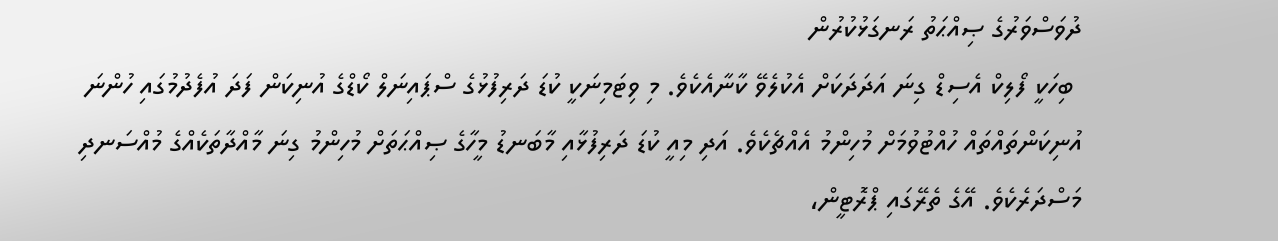ދުވަސްވަރުގެ ޞިއްޙަތު ރަނގަޅުކުރުން
 ބިހަކީ ފޯލިކް އެސިޑް ގިނަ އަދަދަކަށް އެކުލެވޭ ކާނާއެކެވެ. މި ވިޓަމިނަކީ ކުޑަ ދަރިފުޅުގެ ސްޕައިނަލް ކޯޑްގެ އުނިކަން ފަދަ އުފެދުމުގައި ހުންނަ އުނިކަންތައްތައް ހުއްޓުވުމަށް މުހިންމު އެއްޗެކެވެ. އަދި މިއީ ކުޑަ ދަރިފުޅާއި މާބަނޑު މީހާގެ ޞިއްޙަތަށް މުހިންމު ގިނަ މާއްދާތަކެއްގެ މުއްސަނދި މަސްދަރެކެވެ. އޭގެ ތެރޭގައި ޕްރޮޓީން،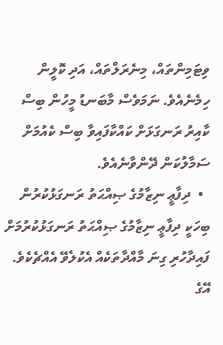ވިޓަމިންތައް، މިނެރަލްތައް، އަދި ކޮލީން ހިމެނެއެވެ. ނަމަވެސް މާބަނޑު މީހުން ބިސް ކާއިރު ރަނގަޅަށް ކައްކާފައިވާ ބިސް ކެއުމަށް ސަމާލުކަން ދޭންވާނެއެވެ.
  •  ދިފާޢީ ނިޒާމުގެ ޞިއްޙަތު ރަނގަޅުކުރުން
ބިހަކީ ދިފާޢީ ނިޒާމުގެ ޞިއްޙަތު ރަނގަޅުކުރުމަށް ފައިދާހުރި ގިނަ މާއްދާތަކެއް އެކުލެވޭ އެއްޗެކެވެ. އޭގެ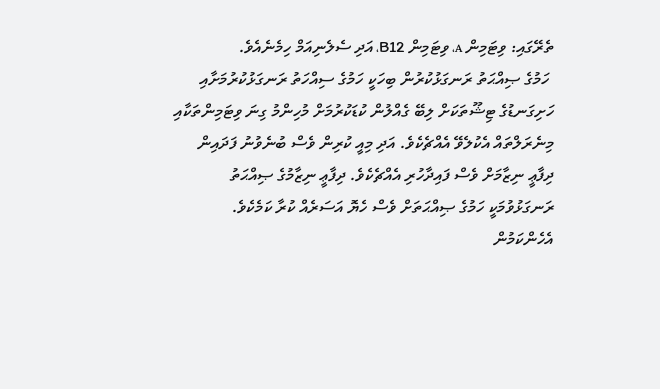ތެރޭގައި: ވިޓަމިން A، ވިޓަމިން B12، އަދި ސެލެނިއަމް ހިމެނެއެވެ.
 ހަމުގެ ޞިއްޙަތު ރަނގަޅުކުރުން ބިހަކީ ހަމުގެ ސިއްހަތު ރަނގަޅުކުރުމަށާއި ހަށިގަނޑުގެ ޓިޝޫތަކަށް ލިބޭ ގެއްލުން ކުޑަކުރުމަށް މުހިންމު ގިނަ ވިޓަމިންތަކާއި މިނެރަލްތައް އެކުލެވޭ އެއްޗެކެވެ. އަދި މިއީ ކުރިން ވެސް ބުނެވުނު ފަދައިން ދިފާޢީ ނިޒާމަށް ވެސް ފައިދާހުރި އެއްޗެކެވެ. ދިފާޢީ ނިޒާމުގެ ޞިއްޙަތު ރަނގަޅުވުމަކީ ހަމުގެ ޞިއްޙަތަށް ވެސް ހެޔޮ އަސަރެއް ކުރާ ކަމެކެވެ. އެހެންކަމުން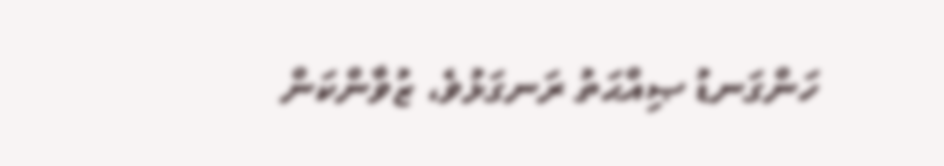ހަންގަނޑު ޞިއްޙަތު ރަނގަޅުވެ، ޒުވާންކަން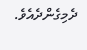ދެމިގެންދެއެވެ.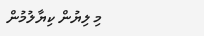މި ލިޔުން ކިޔާލުމުން